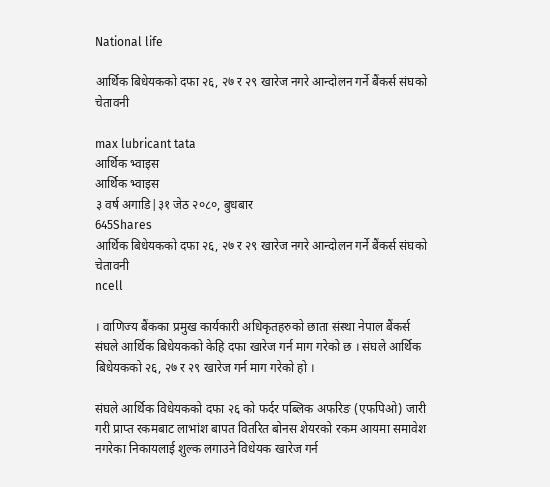National life

आर्थिक बिधेयकको दफा २६, २७ र २९ खारेज नगरे आन्दोलन गर्ने बैंकर्स संघको चेतावनी

max lubricant tata
आर्थिक भ्वाइस
आर्थिक भ्वाइस
३ वर्ष अगाडि|३१ जेठ २०८०, बुधबार
645Shares
आर्थिक बिधेयकको दफा २६, २७ र २९ खारेज नगरे आन्दोलन गर्ने बैंकर्स संघको चेतावनी
ncell

। वाणिज्य बैंकका प्रमुख कार्यकारी अधिकृतहरुको छाता संस्था नेपाल बैंकर्स संघले आर्थिक बिधेयकको केहि दफा खारेज गर्न माग गरेको छ । संघले आर्थिक बिधेयकको २६, २७ र २९ खारेज गर्न माग गरेको हो ।

संघले आर्थिक विधेयकको दफा २६ को फर्दर पब्लिक अफरिङ (एफपिओ) जारी गरी प्राप्त रकमबाट लाभांश बापत वितरित बोनस शेयरको रकम आयमा समावेश नगरेका निकायलाई शुल्क लगाउने विधेयक खारेज गर्न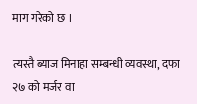माग गरेको छ ।

त्यस्तै ब्याज मिनाहा सम्बन्धी व्यवस्था, दफा २७ को मर्जर वा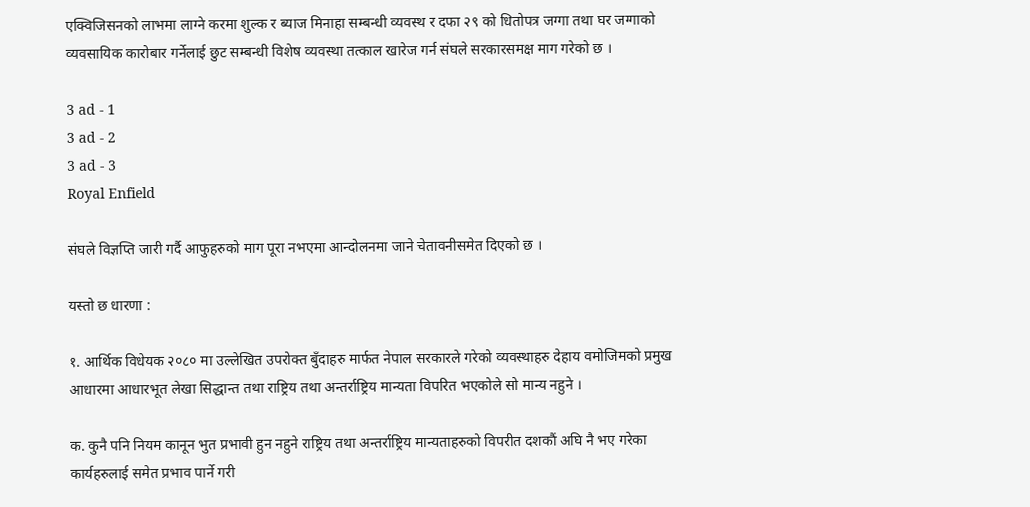एक्विजिसनको लाभमा लाग्ने करमा शुल्क र ब्याज मिनाहा सम्बन्धी व्यवस्थ र दफा २९ को धितोपत्र जग्गा तथा घर जग्गाको व्यवसायिक कारोबार गर्नेलाई छुट सम्बन्धी विशेष व्यवस्था तत्काल खारेज गर्न संघले सरकारसमक्ष माग गरेको छ ।

3 ad - 1
3 ad - 2
3 ad - 3
Royal Enfield

संघले विज्ञप्ति जारी गर्दै आफुहरुको माग पूरा नभएमा आन्दोलनमा जाने चेतावनीसमेत दिएको छ ।

यस्तो छ धारणा :

१. आर्थिक विधेयक २०८० मा उल्लेखित उपरोक्त बुँदाहरु मार्फत नेपाल सरकारले गरेको व्यवस्थाहरु देहाय वमोजिमको प्रमुख आधारमा आधारभूत लेखा सिद्धान्त तथा राष्ट्रिय तथा अन्तर्राष्ट्रिय मान्यता विपरित भएकोले सो मान्य नहुने ।

क. कुनै पनि नियम कानून भुत प्रभावी हुन नहुने राष्ट्रिय तथा अन्तर्राष्ट्रिय मान्यताहरुको विपरीत दशकौं अघि नै भए गरेका कार्यहरुलाई समेत प्रभाव पार्ने गरी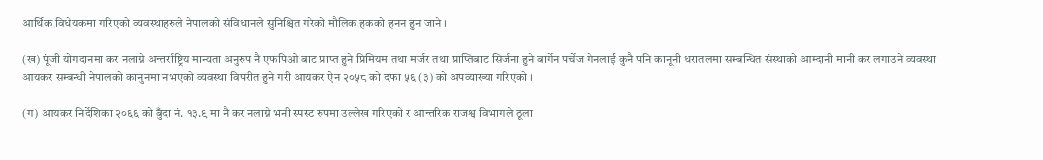आर्थिक विधेयकमा गरिएको व्यवस्थाहरुले नेपालको संविधानले सुनिश्चित गरेको मौलिक हकको हनन हुन जाने ।

(ख) पूंजी योगदानमा कर नलाग्ने अन्तर्राष्ट्रिय मान्यता अनुरुप नै एफपिओ बाट प्राप्त हुने प्रिमियम तथा मर्जर तथा प्राप्तिबाट सिर्जना हुने बार्गेन पर्चेज गेनलाई कुनै पनि कानूनी धरातलमा सम्बन्धित संस्थाको आम्दानी मानी कर लगाउने व्यवस्था आयकर सम्बन्धी नेपालको कानुनमा नभएको व्यवस्था विपरीत हुने गरी आयकर ऐन २०५८ को दफा ५६ (३) को अपव्याख्या गरिएको ।

(ग) आयकर निर्देशिका २०६६ को बुँदा नं. १३.९ मा नै कर नलाग्ने भनी स्पस्ट रुपमा उल्लेख गरिएको र आन्तरिक राजश्व विभागले ठूला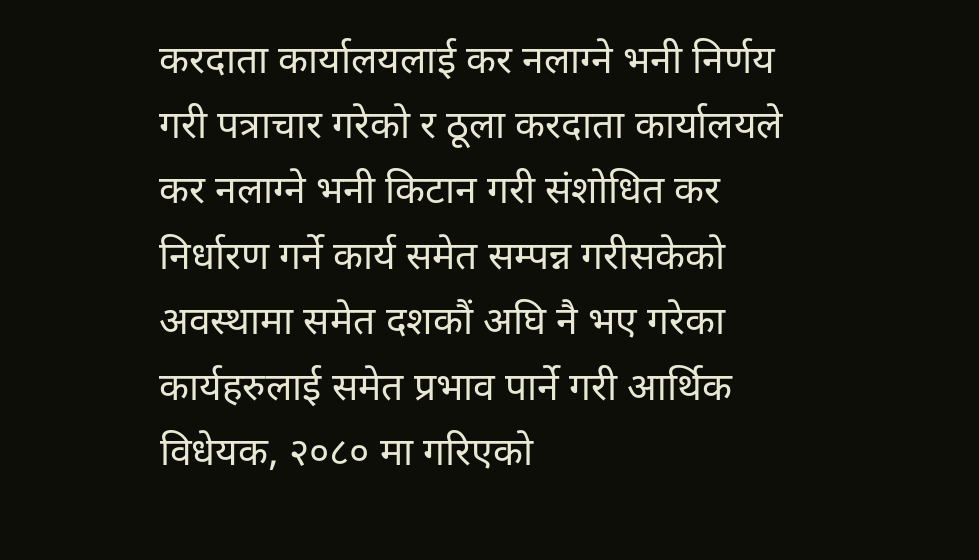करदाता कार्यालयलाई कर नलाग्ने भनी निर्णय गरी पत्राचार गरेको र ठूला करदाता कार्यालयले कर नलाग्ने भनी किटान गरी संशोधित कर निर्धारण गर्ने कार्य समेत सम्पन्न गरीसकेको अवस्थामा समेत दशकौं अघि नै भए गरेका कार्यहरुलाई समेत प्रभाव पार्ने गरी आर्थिक विधेयक, २०८० मा गरिएको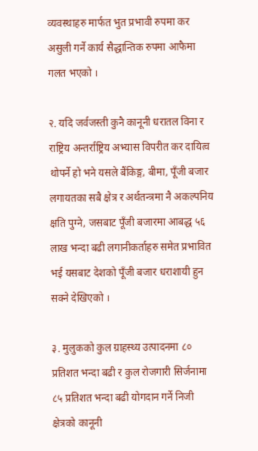व्यवस्थाहरु मार्फत भुत प्रभावी रुपमा कर असुली गर्ने कार्य सैद्धान्तिक रुपमा आफैमा गलत भएको ।

२. यदि जर्वजस्ती कुनै कानूनी धरातल विना र राष्ट्रिय अन्तर्राष्ट्रिय अभ्यास विपरीत कर दायित्व थोपर्ने हो भने यसले बैंकिङ्ग, बीमा, पूँजी बजार लगायतका सबै क्षेत्र र अर्थतन्त्रमा नै अकल्पनिय क्षति पुग्ने, जसबाट पूँजी बजारमा आबद्ध ५६ लाख भन्दा बढी लगानीकर्ताहरु समेत प्रभावित भई यसबाट देशको पूँजी बजार धराशायी हुन सक्ने देखिएको ।

३. मुलुकको कुल ग्राहस्थ्य उत्पादनमा ८० प्रतिशत भन्दा बढी र कुल रोजगारी सिर्जनामा ८५ प्रतिशत भन्दा बढी योगदान गर्ने निजी क्षेत्रको कानूनी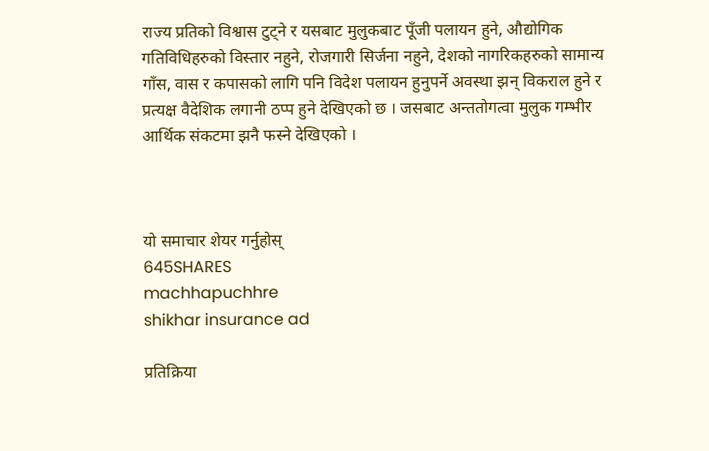राज्य प्रतिको विश्वास टुट्ने र यसबाट मुलुकबाट पूँजी पलायन हुने, औद्योगिक गतिविधिहरुको विस्तार नहुने, रोजगारी सिर्जना नहुने, देशको नागरिकहरुको सामान्य गाँस, वास र कपासको लागि पनि विदेश पलायन हुनुपर्ने अवस्था झन् विकराल हुने र प्रत्यक्ष वैदेशिक लगानी ठप्प हुने देखिएको छ । जसबाट अन्ततोगत्वा मुलुक गम्भीर आर्थिक संकटमा झनै फस्ने देखिएको ।



यो समाचार शेयर गर्नुहोस्
645SHARES
machhapuchhre
shikhar insurance ad

प्रतिक्रिया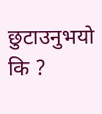छुटाउनुभयो कि ?